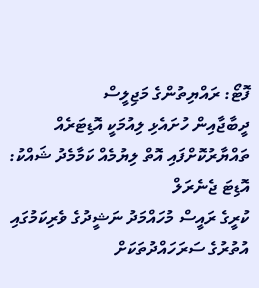ފޮޓޯ: ރައްޔިތުންގެ މަޖިލީސް
ދީބާޖާއިން ހުށައެޅި ލިއުމަކީ އޮޑިޓަރެއް ތައްޔާރުކޮށްފައި އޮތް ލިޔުމެއް ކަމާމެދު ޝައްކު: އޮޑިޓަ ޖެނެރަލް
ކުރީގެ ރައީސް މުހައްމަދު ނަޝީދުގެ ވެރިކަމުގައި އުތުރުގެ ސަރަހައްދުތަކަށް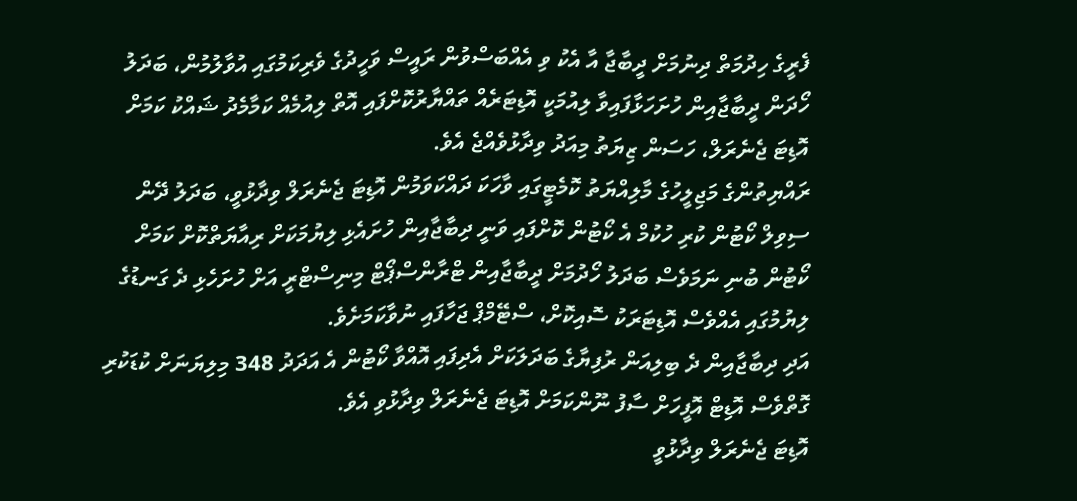ފެރީގެ ހިދުމަތް ދިނުމަށް ދީބާޖާ އާ އެކު ވި އެއްބަސްވުން ރައީސް ވަހީދުގެ ވެރިކަމުގައި އުވާލުމުން، ބަދަލު ހޯދަން ދީބާޖާއިން ހުށަހަޅާފައިވާ ލިއުމަކީ އޮޑިޓަރެއް ތައްޔާރުކޮށްފައި އޮތް ލިއުމެއް ކަމާމެދު ޝައްކު ކަމަށް އޮޑިޓަ ޖެނެރަލް، ހަސަން ޒިޔަތު މިއަދު ވިދާޅުވެއްޖެ އެވެ.
ރައްޔިތުންގެ މަޖިލީހުގެ މާލިއްޔަތު ކޮމެޓީގައި ވާހަކަ ދައްކަވަމުން އޮޑިޓަ ޖެނެރަލް ވިދާޅުވީ، ބަދަލު ދޭން ސިވިލް ކޯޓުން ކުރި ހުކުމް އެ ކޯޓުން ކޮށްފައި ވަނީ ދިބާޖާއިން ހުށައެޅި ލިޔުމަކަށް ރިއާޔަތްކޮށް ކަމަށް ކޯޓުން ބުނި ނަމަވެސް ބަދަލު ހޯދުމަށް ދީބާޖާއިން ޓްރާންސްޕޯޓް މިނިސްޓްރީ އަށް ހުށަހެޅި ދެ ގަނޑުގެ ލިޔުމުގައި އެއްވެސް އޮޑިޓަރަކު ސޮއިކޮށް، ސްޓޭމްޕް ޖަހާފައި ނުވާކަމަށެވެ.
އަދި ދިބާޖާއިން ދެ ބިލިއަން ރުފިޔާގެ ބަދަލަކަށް އެދިފައި އޮއްވާ ކޯޓުން އެ އަދަދު 348 މިލިޔަނަށް ކުޑަކުރި ގޮތްވެސް އޮޑިޓް އޮފީހަށް ސާފު ނޫންކަމަށް އޮޑިޓަ ޖެނެރަލް ވިދާޅުވި އެވެ.
އޮޑިޓަ ޖެނެރަލް ވިދާޅުވީ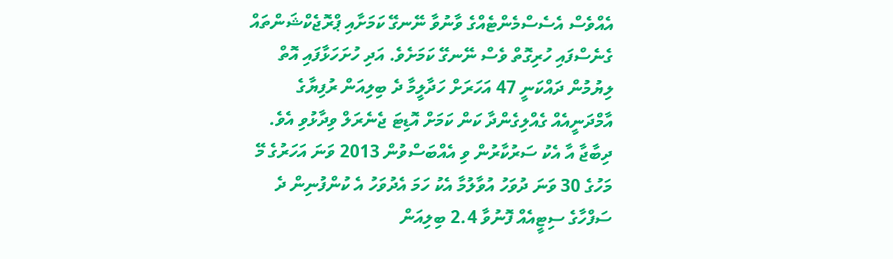އެއްވެސް އެސެސްމެންޓެއްގެ ވާނުވާ ނޭނގޭ ކަމަށާއި ޕްރޮޖެކްޝަންތައް ގެނެސްފައި ހުރިގޮތް ވެސް ނޭނގޭ ކަމަށެވެ. އަދި ހުށަހަޅާފައި އޮތް ލިޔުމުން ދައްކަނީ 47 އަހަރަށް ހަދާލީމާ ދެ ބިލިއަން ރުފިޔާގެ އާމްދަނީއެއް ގެއްލިގެންދާ ކަން ކަމަށް އޮޑިޓަ ޖެނެރަލް ވިދާޅުވި އެވެ.
ދިބާޖާ އާ އެކު ސަރުކާރުން ވި އެއްބަސްވުން 2013 ވަނަ އަހަރުގެ މޭ މަހުގެ 30 ވަނަ ދުވަހު އުވާލުމާ އެކު ހަމަ އެދުވަހު އެ ކުންފުނިން ދެ ސަފްހާގެ ސިޓީއެއް ފޮނުވާ 2.4 ބިލިއަން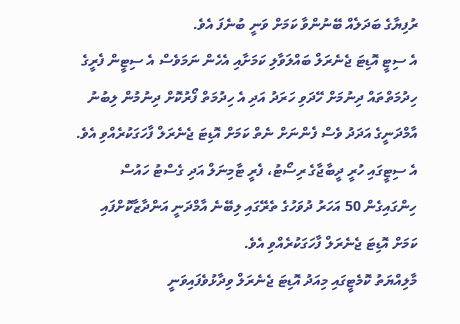ރުފިޔާގެ ބަދަލެއް ބޭނުންވާ ކަމަށް ވަނީ ބުނެފަ އެވެ.
އެ ސިޓީ އޮޑިޓަ ޖެނެރަލް ބައްލަވާލި ކަމަށާއި އެހެން ނަމަވެސް އެ ސިޓީން ފެރީގެ ހިދުމަތްތައް ދިނުމަށް ހޭދަވި ހަރަދު އަދި އެ ހިދުމަތް ފޯރުކޮށް ދިނުމުން ލިބުނު އާމްދަނީގެ އަދަދު ވެސް ފެންނަށް ނެތް ކަމަށް އޮޑިޓަ ޖެނެރަލް ފާހަގަކުރެއްވި އެވެ. އެ ސިޓީގައި ހުރީ ދީބާޖާގެ ރިސޯޓު، ފެރީ ޓާމިނަލް އަދި ގެސްޓު ހައުސް ހިންގައިގެން 50 އަހަރު ދުވަހުގެ ތެރޭގައި ލިބޭނެ އާމްދަނީ އަންދާޒާކޮށްފައި ކަމަށް އޮޑިޓަ ޖެނެރަލް ފާހަގަކުރެއްވި އެވެ.
މާލިއްޔަތު ކޮމެޓީގައި މިއަދު އޮޑިޓަ ޖެނެރަލް ވިދާޅުވެފައިވަނީ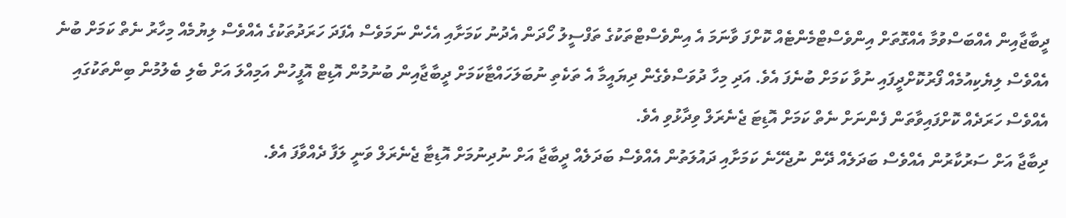ދީބާޖާއިން އެއްބަސްވުމާ އެއްގޮތަށް އިންވެސްޓްމެންޓެއް ކޮށްފަ ވާނަމަ އެ އިންވެސްޓްތަކުގެ ތަފްސީލު ހޯދަން އެދުނު ކަމަށާއި އެހެން ނަމަވެސް އެފަދަ ހަރަދުތަކުގެ އެއްވެސް ލިޔުމެއް މިހާރު ނެތް ކަމަށް ބުނެ އެއްވެސް ލިޔެކިއުމެއް ފޯރުކޮށްދީފައި ނުވާ ކަމަށް ބުނެފަ އެވެ. އަދި މިހާ ދުވަސްވެގެން ދިޔައީމާ އެ ތަކެތި ނުބަލަހައްޓާކަމަށް ދީބާޖާއިން ބުނުމުން އޮޑިޓް އޮފީހުން އަމިއްލަ އަށް ބެލި ބެލުމުން ބިންތަކުގައި އެއްވެސް ހަރަދެއް ކޮށްފައިވާތަން ފެންނަށް ނެތް ކަމަށް އޮޑިޓަ ޖެނެރަލް ވިދާޅުވި އެވެ.
ދިބާޖާ އަށް ސަރުކާރުން އެއްވެސް ބަދަލެއް ދޭން ނުޖެހޭނެ ކަމަށާއި ދައުލަތުން އެއްވެސް ބަދަލެއް ދީބާޖާ އަށް ނުދިނުމަށް އޮޑިޓާ ޖެނެރަލް ވަނީ ލަފާ ދެއްވާފަ އެވެ.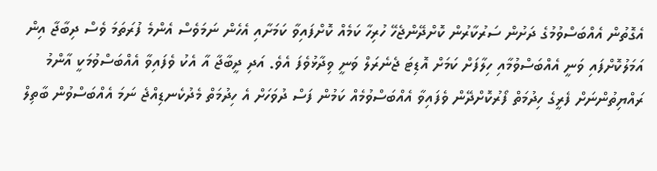އެގޮތުން އެއްބަސްވުމުގެ ދަށުން ސަރުކާރުން ކޮށްދޭންޖެހޭ ހުރިހާ ކަމެއް ކޮށްފައިވާ ކަމަށާއި އެހެން ނަމަވެސް އެންމެ ފުރަތަމަ ވެސް ދިބާޖާ އިން އަމަލުކޮށްފައި ވަނީ އެއްބަސްވުމާއި ހިލާފަށް ކަމަށް އޮޑިޓަ ޖެނެރަލް ވަނީ ވިދާޅުވެފަ އެވެ. އަދި ދީބާޖާ އާ އެކު ވެފައިވާ އެއްބަސްވުމަކީ އާންމު ރައްޔިތުންނަށް ފެރީގެ ހިދުމަތް ފޯރުކޮށްދޭން ވެފައިވާ އެއްބަސްވުމެއް ކަމުން ފަސް ދުވަހަށް އެ ހިދުމަތް މެދުކެނޑިއްޖެ ނަމަ އެއްބަސްވުން ބާތިލް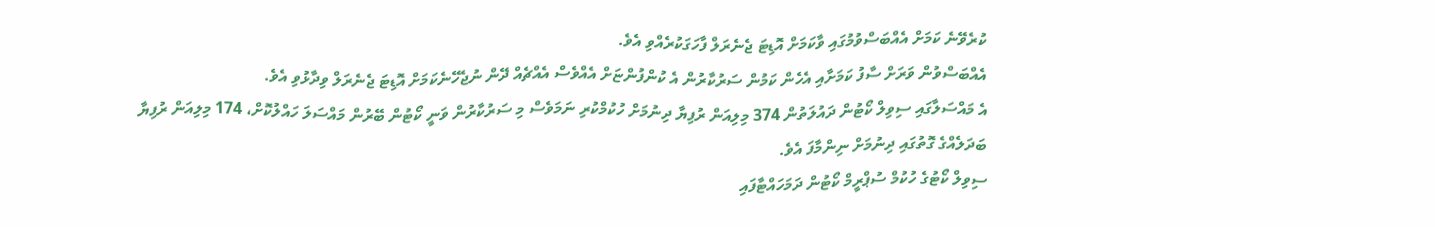ކުރެވޭނެ ކަމަށް އެއްބަސްވުމުގައި ވާކަމަށް އޮޑިޓަ ޖެނެރަލް ފާހަގަކުރެއްވި އެވެ.
އެއްބަސްވުން ވަރަށް ސާފު ކަމަށާއި އެހެން ކަމުން ސަރުކާރުން އެ ކުންފުންޏަށް އެއްވެސް އެއްޗެއް ދޭން ނުޖެހޭނެކަމަށް އޮޑިޓަ ޖެނެރަލް ވިދާޅުވި އެވެ.
އެ މައްސަލާގައި ސިވިލް ކޯޓުން ދައުލަތުން 374 މިލިއަން ރުފިޔާ ދިނުމަށް ހުކުމްކުރި ނަމަވެސް މި ސަރުކާރުން ވަނީ ކޯޓުން ބޭރުން މައްސަލަ ހައްލުކޮށް، 174 މިލިއަން ރުފިޔާ ބަދަލެއްގެ ގޮތުގައި ދިނުމަށް ނިންމާފަ އެވެ.
ސިވިލް ކޯޓުގެ ހުކުމް ސުޕްރީމް ކޯޓުން ދަމަހައްޓާފައި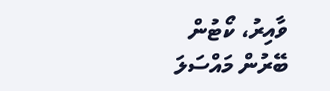ވާއިރު، ކޯޓުން ބޭރުން މައްސަލަ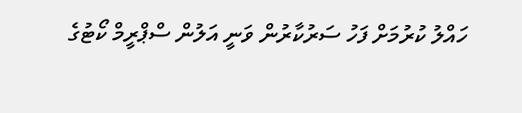ހައްލު ކުރުމަށް ފަހު ސަރުކާރުން ވަނީ އަލުން ސްޕްރީމް ކޯޓުގެ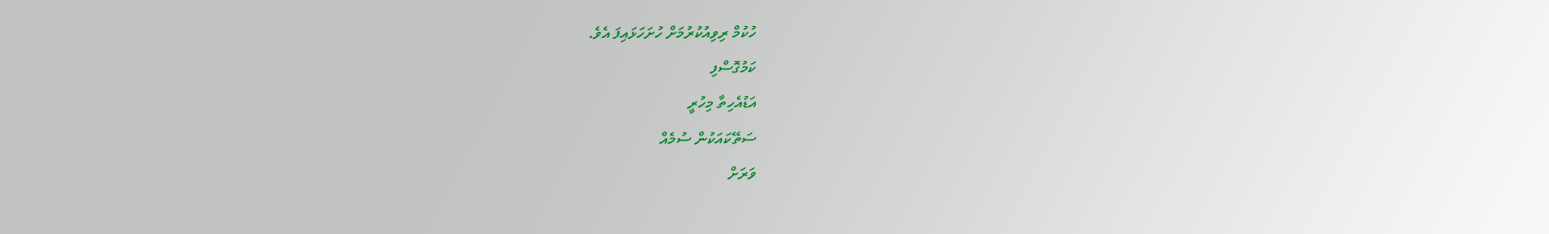ހުކުމް ރިވިއުކުރުމަށް ހުށަހަޅައިފަ އެވެ.
ކަމުގޮސްފި
އަޑުއެހިތާ މިހުރީ
ސަތޭކައަކުން ސުމެއް
ވަރަށް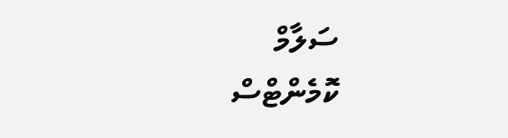ސަލާމް
ކޮމެންޓްސް